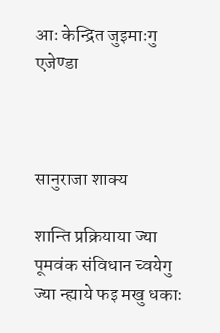आः केन्द्रित जुइमाःगु एजेण्डा



सानुराजा शाक्य

शान्ति प्रक्रियाया ज्या पूमवंक संविधान च्वयेगु ज्या न्ह्याये फइ मखु धकाः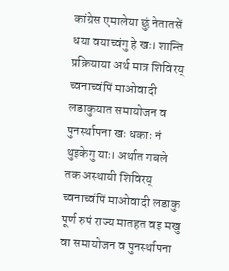कांग्रेस एमालेया छुं नेतातसें धया वयाच्वंगु हे खः। शान्ति प्रक्रियाया अर्थ मात्र शिविरय् च्वनाच्वंपिं माओवादी लडाकुयात समायोजन व पुनर्स्थापना खः धकाः नं थुइकेगु याः। अर्थात गबले तक अस्थायी शिविरय् च्वनाच्वंपिं माओवादी लडाकु पूर्ण रुपं राज्य मातहत वइ मखु वा समायोजन व पुनर्स्थापना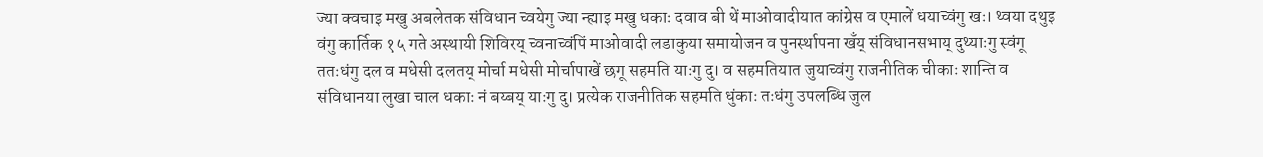ज्या क्वचाइ मखु अबलेतक संविधान च्वयेगु ज्या न्ह्याइ मखु धकाः दवाव बी थें माओवादीयात कांग्रेस व एमालें धयाच्वंगु खः। थ्वया दथुइ वंगु कार्तिक १५ गते अस्थायी शिविरय् च्वनाच्वंपिं माओवादी लडाकुया समायोजन व पुनर्स्थापना खँय् संविधानसभाय् दुथ्याःगु स्वंगू ततःधंगु दल व मधेसी दलतय् मोर्चा मधेसी मोर्चापाखें छगू सहमति याःगु दु। व सहमतियात जुयाच्वंगु राजनीतिक चीकाः शान्ति व संविधानया लुखा चाल धकाः नं बय्बय् याःगु दु। प्रत्येक राजनीतिक सहमति धुंकाः तःधंगु उपलब्धि जुल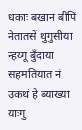धकाः बखान बीपिं नेतातसें थुगुसीया न्हय्गू बुँदाया सहमतियात नं उकथं हे ब्याख्या याःगु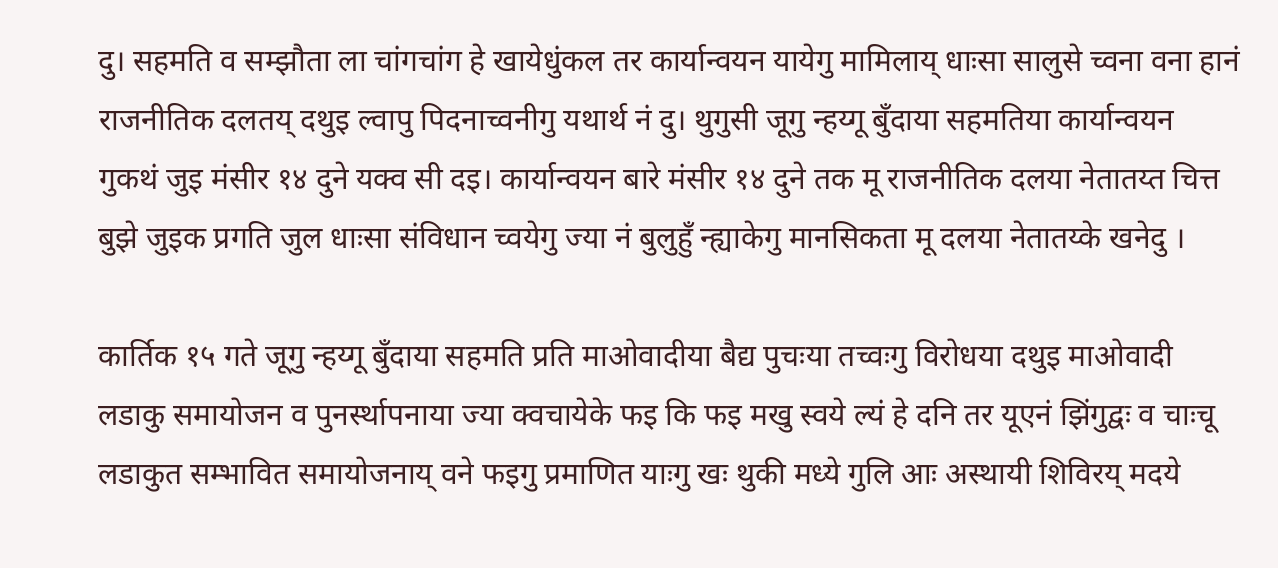दु। सहमति व सम्झौता ला चांगचांग हे खायेधुंकल तर कार्यान्वयन यायेगु मामिलाय् धाःसा सालुसे च्वना वना हानं राजनीतिक दलतय् दथुइ ल्वापु पिदनाच्वनीगु यथार्थ नं दु। थुगुसी जूगु न्हय्गू बुँदाया सहमतिया कार्यान्वयन गुकथं जुइ मंसीर १४ दुने यक्व सी दइ। कार्यान्वयन बारे मंसीर १४ दुने तक मू राजनीतिक दलया नेतातय्त चित्त बुझे जुइक प्रगति जुल धाःसा संविधान च्वयेगु ज्या नं बुलुहुँ न्ह्याकेगु मानसिकता मू दलया नेतातय्के खनेदु ।

कार्तिक १५ गते जूगु न्हय्गू बुँदाया सहमति प्रति माओवादीया बैद्य पुचःया तच्वःगु विरोधया दथुइ माओवादी लडाकु समायोजन व पुनर्स्थापनाया ज्या क्वचायेके फइ कि फइ मखु स्वये ल्यं हे दनि तर यूएनं झिंगुद्वः व चाःचू लडाकुत सम्भावित समायोजनाय् वने फइगु प्रमाणित याःगु खः थुकी मध्ये गुलि आः अस्थायी शिविरय् मदये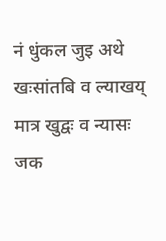नं धुंकल जुइ अथे खःसांतबि व ल्याखय् मात्र खुद्वः व न्यासः जक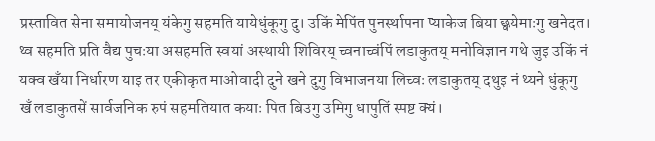प्रस्तावित सेना समायोजनय् यंकेगु सहमति यायेधुंकूगु दु। उकिं मेपिंत पुनर्स्थापना प्याकेज बिया छ्वयेमाःगु खनेदत। थ्व सहमति प्रति वैद्य पुचःया असहमति स्वयां अस्थायी शिविरय् च्वनाच्वंपिं लडाकुतय् मनोविज्ञान गथे जुइ उकिं नं यक्व खँया निर्धारण याइ तर एकीकृत माओवादी दुने खने दुगु विभाजनया लिच्वः लडाकुतय् दथुइ नं थ्यने धुंकूगु खँ लडाकुतसें सार्वजनिक रुपं सहमतियात कयाः पित बिउगु उमिगु धापुतिं स्पष्ट क्यं।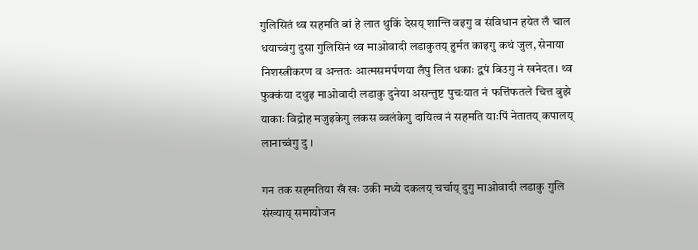गुलिसितं थ्व सहमति बां हे लात थुकिं देसय् शान्ति वइगु व संविधान हयेत लँ चाल धयाच्वंगु दुसा गुलिसिनं थ्व माओवादी लडाकुतय् हुर्मत काइगु कथं जुल, सेनाया निशस्त्रीकरण व अन्ततः आत्मसमर्पणया लँपु लित धकाः द्वपं बिउगु नं खनेदत। थ्व फुक्कंया दथुइ माओवादी लडाकु दुनेया असन्तुष्ट पुचःयात नं फत्तिंफतले चित्त बुझे याकाः विद्रोह मजुइकेगु लकस ब्वलंकेगु दायित्व नं सहमति याःपिं नेतातय् कपालय् लानाच्वंगु दु ।

गन तक सहमतिया खँ खः उकी मध्ये दकलय् चर्चाय् दुगु माओवादी लडाकु गुलि संख्याय् समायोजन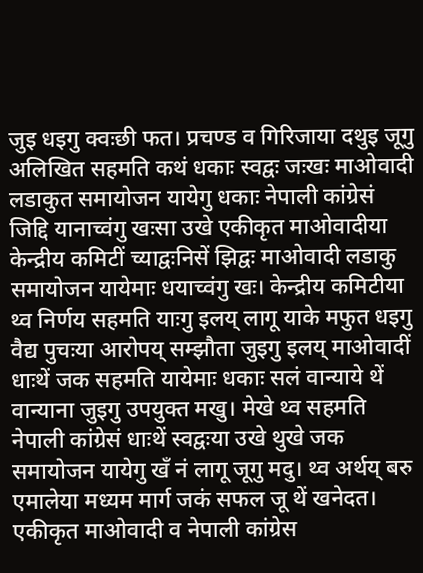जुइ धइगु क्वःछी फत। प्रचण्ड व गिरिजाया दथुइ जूगु अलिखित सहमति कथं धकाः स्वद्वः जःखः माओवादी लडाकुत समायोजन यायेगु धकाः नेपाली कांग्रेसं जिद्दि यानाच्वंगु खःसा उखे एकीकृत माओवादीया केन्द्रीय कमिटीं च्याद्वःनिसें झिद्वः माओवादी लडाकु समायोजन यायेमाः धयाच्वंगु खः। केन्द्रीय कमिटीया थ्व निर्णय सहमति याःगु इलय् लागू याके मफुत धइगु वैद्य पुचःया आरोपय् सम्झौता जुइगु इलय् माओवादीं धाःथें जक सहमति यायेमाः धकाः सलं वान्याये थें वान्याना जुइगु उपयुक्त मखु। मेखे थ्व सहमति नेपाली कांग्रेसं धाःथें स्वद्वःया उखे थुखे जक समायोजन यायेगु खँ नं लागू जूगु मदु। थ्व अर्थय् बरु एमालेया मध्यम मार्ग जकं सफल जू थें खनेदत। एकीकृत माओवादी व नेपाली कांग्रेस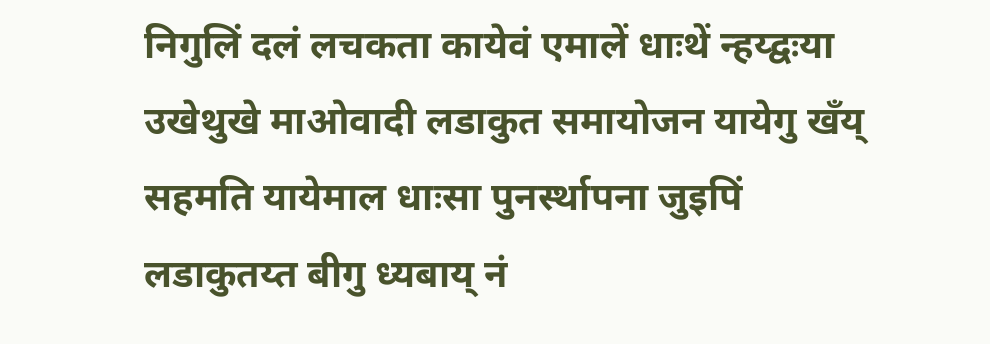निगुलिं दलं लचकता कायेवं एमालें धाःथें न्हय्द्वःया उखेथुखे माओवादी लडाकुत समायोजन यायेगु खँय् सहमति यायेमाल धाःसा पुनर्स्थापना जुइपिं लडाकुतय्त बीगु ध्यबाय् नं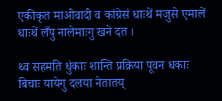एकीकृत माओवादी व कांग्रेसं धाःथें मजुसे एमालें धाःथें लँपु नालेमाःगु खने दत ।

थ्व सहमति धुंकाः शान्ति प्रक्रिया पूवन धकाः बिचाः यायेगु दलया नेतातय्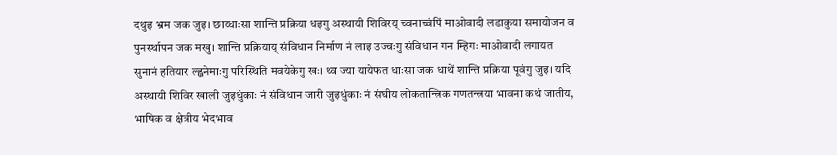दथुइ भ्रम जक जुइ। छाय्धाःसा शान्ति प्रक्रिया धइगु अस्थायी शिविरय् च्वनाच्वंपिं माओवादी लडाकुया समायोजन व पुनर्स्थापन जक मखु। शान्ति प्रक्रियाय् संविधान निर्माण नं लाइ उज्वःगु संविधान गन म्हिगः माओवादी लगायत सुनानं हतियार ल्ह्वनेमाःगु परिस्थिति मवयेकेगु खः। थ्व ज्या यायेफत धाःसा जक धाथें शान्ति प्रक्रिया पूवंगु जुइ। यदि अस्थायी शिविर खाली जुइधुंकाः नं संविधान जारी जुइधुंकाः नं संघीय लोकतान्त्रिक गणतन्त्रया भावना कथं जातीय, भाषिक व क्षेत्रीय भेदभाव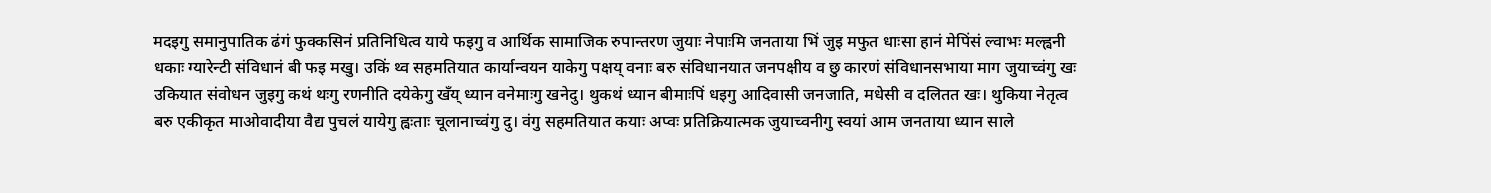मदइगु समानुपातिक ढंगं फुक्कसिनं प्रतिनिधित्व याये फइगु व आर्थिक सामाजिक रुपान्तरण जुयाः नेपाःमि जनताया भिं जुइ मफुत धाःसा हानं मेपिंसं ल्वाभः मल्ह्वनी धकाः ग्यारेन्टी संविधानं बी फइ मखु। उकिं थ्व सहमतियात कार्यान्वयन याकेगु पक्षय् वनाः बरु संविधानयात जनपक्षीय व छु कारणं संविधानसभाया माग जुयाच्वंगु खः उकियात संवोधन जुइगु कथं थःगु रणनीति दयेकेगु खँय् ध्यान वनेमाःगु खनेदु। थुकथं ध्यान बीमाःपिं धइगु आदिवासी जनजाति, मधेसी व दलितत खः। थुकिया नेतृत्व बरु एकीकृत माओवादीया वैद्य पुचलं यायेगु ह्वःताः चूलानाच्वंगु दु। वंगु सहमतियात कयाः अप्वः प्रतिक्रियात्मक जुयाच्वनीगु स्वयां आम जनताया ध्यान साले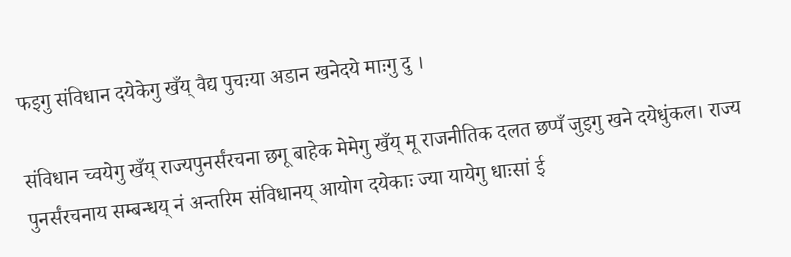फइगु संविधान दयेकेगु खँय् वैद्य पुचःया अडान खनेदये माःगु दु ।

संविधान च्वयेगु खँय् राज्यपुनर्संरचना छगू बाहेक मेमेगु खँय् मू राजनीतिक दलत छप्पँ जुइगु खने दयेधुंकल। राज्य पुनर्संरचनाय सम्बन्धय् नं अन्तरिम संविधानय् आयोग दयेकाः ज्या यायेगु धाःसां ई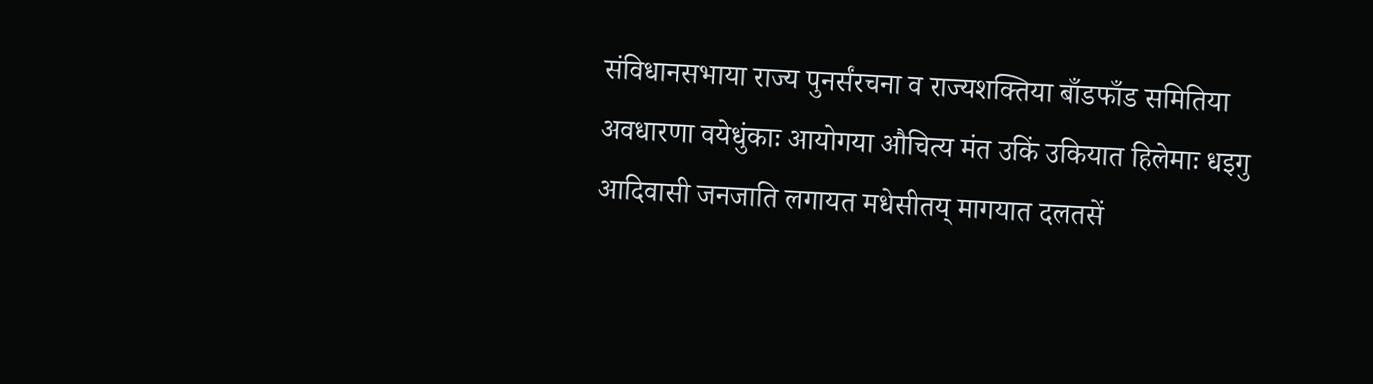संविधानसभाया राज्य पुनर्संरचना व राज्यशक्तिया बाँडफाँड समितिया अवधारणा वयेधुंकाः आयोगया औचित्य मंत उकिं उकियात हिलेमाः धइगु आदिवासी जनजाति लगायत मधेसीतय् मागयात दलतसें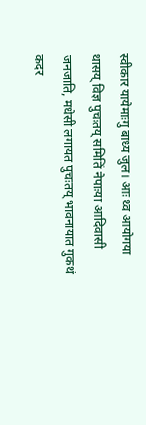स्वीकार यायेमाःगु बाध्य जुल। आः थ्व आयोगया थासय् विज्ञ पुचःतय् समितिं नेपाःया आदिवासी जनजाति, मधेसी लगायत पुचःतय् भावनायात गुकथं कदर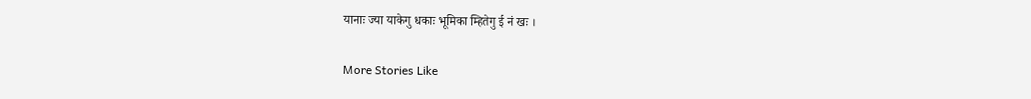यानाः ज्या याकेगु धकाः भूमिका म्हितेगु ई नं खः ।

More Stories Like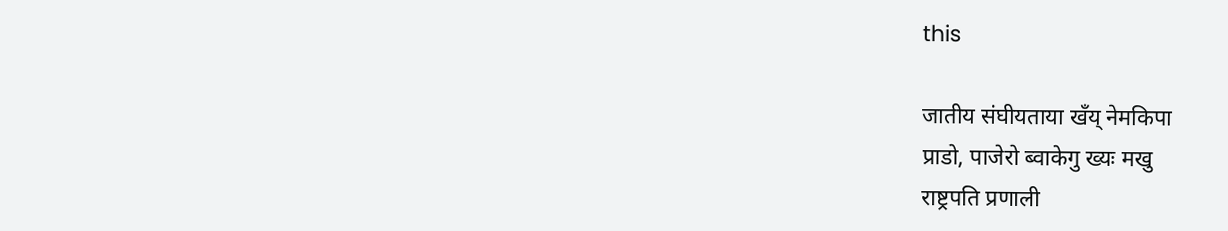this

जातीय संघीयताया खँय् नेमकिपा
प्राडो, पाजेरो ब्वाकेगु ख्यः मखु
राष्ट्रपति प्रणाली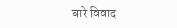बारे विवाद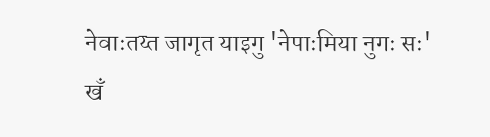नेवाःतय्त जागृत याइगु 'नेपाःमिया नुगः सः'
खँ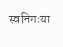स्वनिगःया